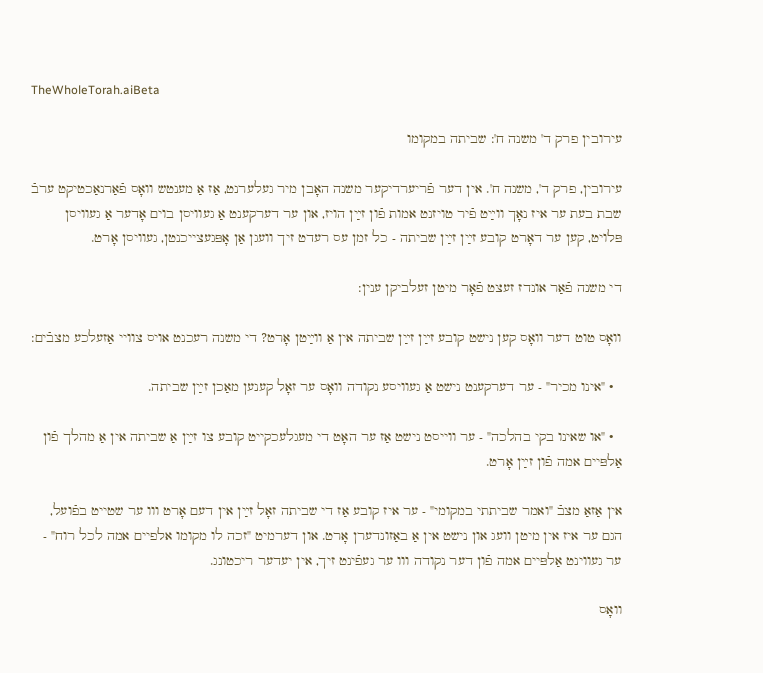TheWholeTorah.aiBeta

עירובין פרק ד' משנה ח': שביתה במקומו

עירובין, פרק ד', משנה ח'. אין דער פֿריערדיקער משנה האָבן מיר געלערנט, אַז אַ מענטש וואָס פֿאַרנאַכטיקט ערבֿ שבת בעת ער איז נאָך ווײַט פֿיר טויזנט אמות פֿון זײַן הויז, און ער דערקענט אַ געוויסן בוים אָדער אַ געוויסן פּלויט, קען ער דאָרט קובע זײַן זײַן שביתה - כל זמן עס רעדט זיך וועגן אַן אָפּגעצייכנטן, געוויסן אָרט.

די משנה פֿאַר אונדז זעצט פֿאָר מיטן זעלביקן ענין:

וואָס טוט דער וואָס קען נישט קובע זײַן זײַן שביתה אין אַ ווײַטן אָרט? די משנה רעכנט אויס צוויי אַזעלכע מצבֿים:

  • "אינו מכיר" - ער דערקענט נישט אַ געוויסע נקודה וואָס ער זאָל קענען מאַכן זײַן שביתה.

  • "או שאינו בקי בהלכה" - ער ווייסט נישט אַז ער האָט די מעגלעכקייט קובע צו זײַן אַ שביתה אין אַ מהלך פֿון אַלפּיים אמה פֿון זײַן אָרט.

אין אַזאַ מצבֿ "ואמר שביתתי במקומי" - ער איז קובע אַז די שביתה זאָל זײַן אין דעם אָרט ווו ער שטייט בפֿועל, הגם ער איז אין מיטן וועג און נישט אין אַ באַזונדערן אָרט. און דערמיט "זכה לו מקומו אלפיים אמה לכל רוח" - ער געווינט אַלפּיים אמה פֿון דער נקודה ווו ער געפֿינט זיך, אין יעדער ריכטונג.

וואָס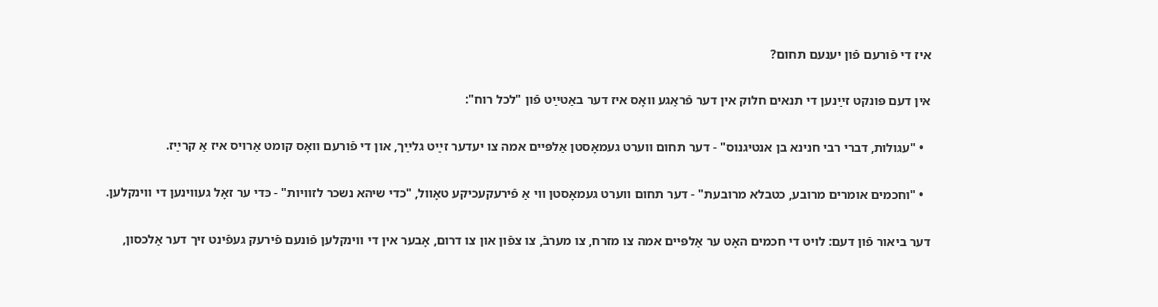איז די פֿורעם פֿון יענעם תחום?

אין דעם פּונקט זײַנען די תנאים חלוק אין דער פֿראַגע וואָס איז דער באַטײַט פֿון "לכל רוח":

  • "עגולות, דברי רבי חנינא בן אנטיגנוס" - דער תחום ווערט געמאָסטן אַלפּיים אמה צו יעדער זײַט גלײַך, און די פֿורעם וואָס קומט אַרויס איז אַ קרײַז.

  • "וחכמים אומרים מרובע, כטבלא מרובעת" - דער תחום ווערט געמאָסטן ווי אַ פֿירעקעכיקע טאָוול, "כדי שיהא נשכר לזוויות" - כּדי ער זאָל געווינען די ווינקלען.

דער ביאור פֿון דעם: לויט די חכמים האָט ער אַלפּיים אמה צו מזרח, צו מערבֿ, צו צפֿון און צו דרום, אָבער אין די ווינקלען פֿונעם פֿירעק געפֿינט זיך דער אַלכסון,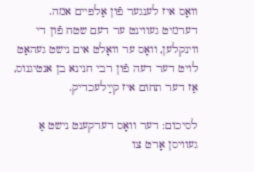וואָס איז לענגער פֿון אַלפּיים אמה. דערמיט געווינט ער דעם שטח פֿון די ווינקלען, וואָס ער וואָלט אים נישט געהאַט לויט דער דעה פֿון רבי חנינא בן אנטיגנוס, אַז דער תחום איז קײַלעכדיק.

לסיכום: דער וואָס דערקענט נישט אַ געוויסן אָרט צו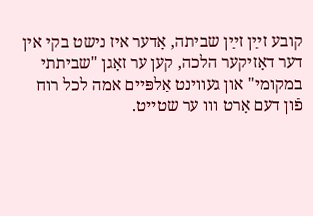קובע זײַן זײַן שביתה, אָדער איז נישט בקי אין דער דאָזיקער הלכה, קען ער זאָגן "שביתתי במקומי" און געווינט אַלפּיים אמה לכל רוח פֿון דעם אָרט ווו ער שטייט.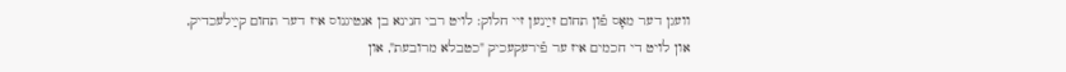וועגן דער מאָס פֿון תחום זײַנען זיי חלוק: לויט רבי חנינא בן אנטיגנוס איז דער תחום קײַלעכדיק, און לויט די חכמים איז ער פֿירעקעכיק "כטבלא מרובעת", און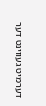דערמיט געווינט דער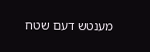מענטש דעם שטח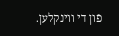פֿון די ווינקלען.